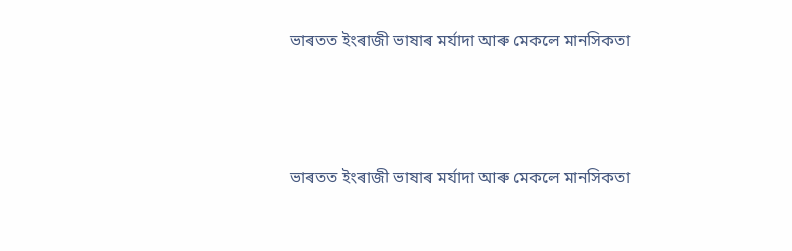ভাৰতত ইংৰাজী ভাষাৰ মৰ্যাদা আৰু মেকলে মানসিকতা




ভাৰতত ইংৰাজী ভাষাৰ মৰ্যাদা আৰু মেকলে মানসিকতা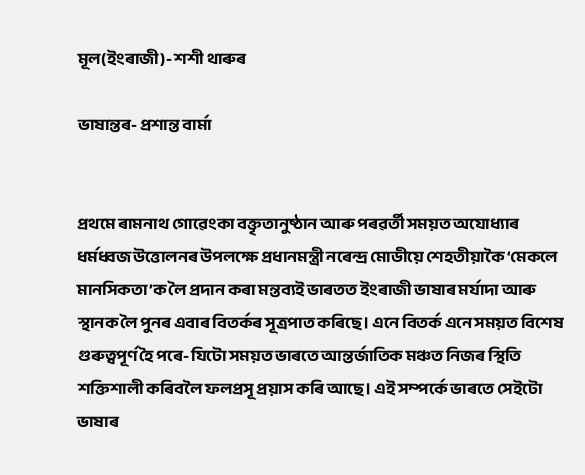মূল(ইংৰাজী)- শশী থাৰুৰ

ভাষান্তৰ- প্ৰশান্ত বাৰ্মা


প্ৰথমে ৰামনাথ গোৱেংকা বক্তৃতানুষ্ঠান আৰু পৰৱৰ্তী সময়ত অযোধ্যাৰ ধৰ্মধ্বজ উত্তোলনৰ উপলক্ষে প্ৰধানমন্ত্ৰী নৰেন্দ্ৰ মোডীয়ে শেহতীয়াকৈ ‘মেকলে মানসিকতা’ক লৈ প্ৰদান কৰা মন্তব্যই ভাৰতত ইংৰাজী ভাষাৰ মৰ্যাদা আৰু স্থানক লৈ পুনৰ এবাৰ বিতৰ্কৰ সূত্ৰপাত কৰিছে। এনে বিতৰ্ক এনে সময়ত বিশেষ গুৰুত্বপূৰ্ণ হৈ পৰে- যিটো সময়ত ভাৰতে আন্তৰ্জাতিক মঞ্চত নিজৰ স্থিতি শক্তিশালী কৰিবলৈ ফলপ্ৰসূ প্ৰয়াস কৰি আছে। এই সম্পৰ্কে ভাৰতে সেইটো ভাষাৰ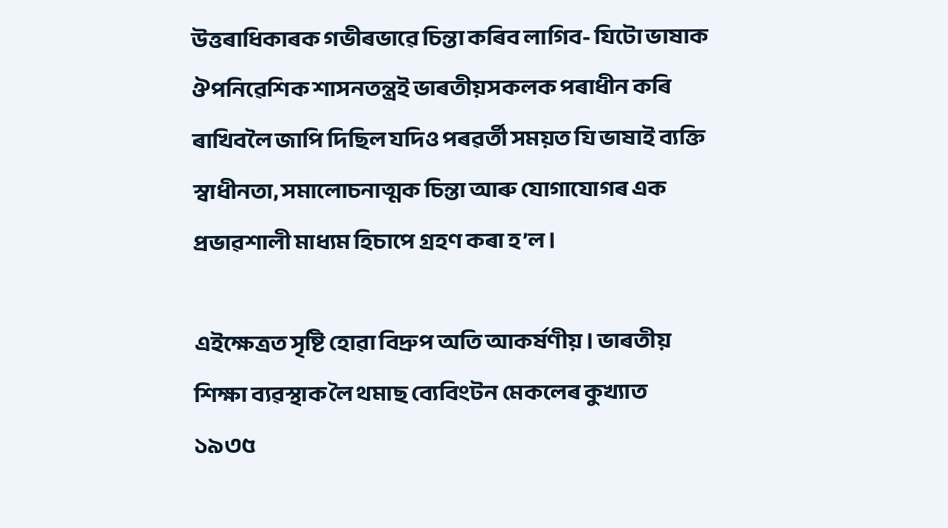উত্তৰাধিকাৰক গভীৰভাৱে চিন্তা কৰিব লাগিব- যিটো ভাষাক ঔপনিৱেশিক শাসনতন্ত্ৰই ভাৰতীয়সকলক পৰাধীন কৰি ৰাখিবলৈ জাপি দিছিল যদিও পৰৱৰ্তী সময়ত যি ভাষাই ব্যক্তি স্বাধীনতা, সমালোচনাত্মক চিন্তা আৰু যোগাযোগৰ এক প্ৰভাৱশালী মাধ্যম হিচাপে গ্ৰহণ কৰা হ’ল।

এইক্ষেত্ৰত সৃষ্টি হোৱা বিদ্ৰুপ অতি আকৰ্ষণীয়। ভাৰতীয় শিক্ষা ব্যৱস্থাক লৈ থমাছ ব্যেবিংটন মেকলেৰ কুখ্যাত ১৯৩৫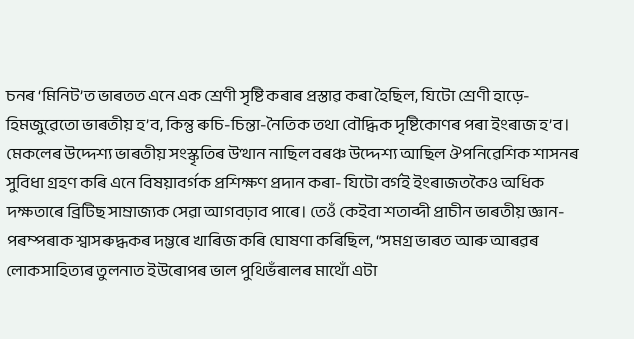চনৰ ‘মিনিট’ত ভাৰতত এনে এক শ্ৰেণী সৃষ্টি কৰাৰ প্ৰস্তাৱ কৰা হৈছিল, যিটো শ্ৰেণী হাড়ে-হিমজুৱেতো ভাৰতীয় হ’ব, কিন্তু ৰুচি-চিন্তা-নৈতিক তথা বৌদ্ধিক দৃষ্টিকোণৰ পৰা ইংৰাজ হ’ব। মেকলেৰ উদ্দেশ্য ভাৰতীয় সংস্কৃতিৰ উত্থান নাছিল বৰঞ্চ উদ্দেশ্য আছিল ঔপনিৱেশিক শাসনৰ সুবিধা গ্ৰহণ কৰি এনে বিষয়াবৰ্গক প্ৰশিক্ষণ প্ৰদান কৰা- যিটো বৰ্গই ইংৰাজতকৈও অধিক দক্ষতাৰে ব্ৰিটিছ সাম্ৰাজ্যক সেৱা আগবঢ়াব পাৰে। তেওঁ কেইবা শতাব্দী প্ৰাচীন ভাৰতীয় জ্ঞান-পৰম্পৰাক শ্বাসৰুদ্ধকৰ দম্ভৰে খাৰিজ কৰি ঘোষণা কৰিছিল, “সমগ্ৰ ভাৰত আৰু আৰৱৰ লোকসাহিত্যৰ তুলনাত ইউৰোপৰ ভাল পুথিভঁৰালৰ মাথোঁ এটা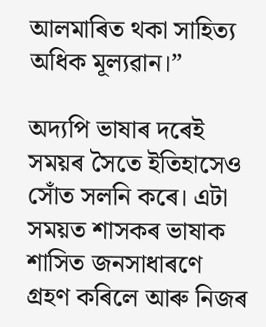আলমাৰিত থকা সাহিত্য অধিক মূল্যৱান।”

অদ্যপি ভাষাৰ দৰেই সময়ৰ সৈতে ইতিহাসেও সোঁত সলনি কৰে। এটা সময়ত শাসকৰ ভাষাক শাসিত জনসাধাৰণে গ্ৰহণ কৰিলে আৰু নিজৰ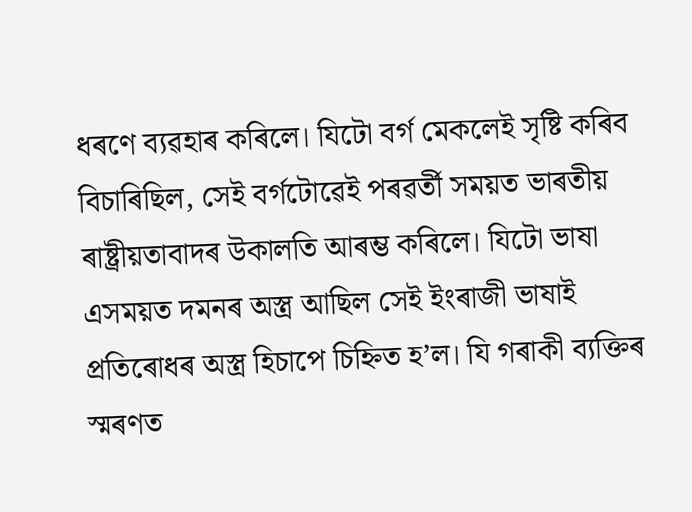ধৰণে ব্যৱহাৰ কৰিলে। যিটো বৰ্গ মেকলেই সৃষ্টি কৰিব বিচাৰিছিল, সেই বৰ্গটোৱেই পৰৱৰ্তী সময়ত ভাৰতীয় ৰাষ্ট্ৰীয়তাবাদৰ উকালতি আৰম্ভ কৰিলে। যিটো ভাষা এসময়ত দমনৰ অস্ত্ৰ আছিল সেই ইংৰাজী ভাষাই প্ৰতিৰোধৰ অস্ত্ৰ হিচাপে চিহ্নিত হ’ল। যি গৰাকী ব্যক্তিৰ স্মৰণত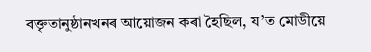বক্তৃতানুষ্ঠানখনৰ আয়োজন কৰা হৈছিল, য’ত মোডীয়ে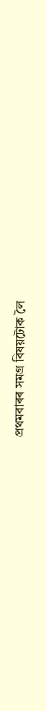প্ৰথমবাৰৰ সমগ্ৰ বিষয়টোক লৈ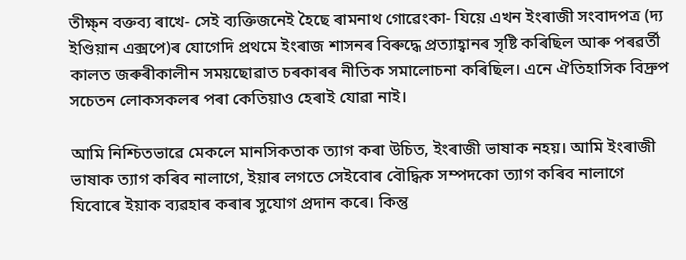তীক্ষ্ন বক্তব্য ৰাখে- সেই ব্যক্তিজনেই হৈছে ৰামনাথ গোৱেংকা- যিয়ে এখন ইংৰাজী সংবাদপত্ৰ (দ্য ইণ্ডিয়ান এক্সপে)ৰ যোগেদি প্ৰথমে ইংৰাজ শাসনৰ বিৰুদ্ধে প্ৰত্যাহ্বানৰ সৃষ্টি কৰিছিল আৰু পৰৱৰ্তী কালত জৰুৰীকালীন সময়ছোৱাত চৰকাৰৰ নীতিক সমালোচনা কৰিছিল। এনে ঐতিহাসিক বিদ্ৰুপ সচেতন লোকসকলৰ পৰা কেতিয়াও হেৰাই যোৱা নাই।

আমি নিশ্চিতভাৱে মেকলে মানসিকতাক ত্যাগ কৰা উচিত, ইংৰাজী ভাষাক নহয়। আমি ইংৰাজী ভাষাক ত্যাগ কৰিব নালাগে, ইয়াৰ লগতে সেইবোৰ বৌদ্ধিক সম্পদকো ত্যাগ কৰিব নালাগে যিবোৰে ইয়াক ব্যৱহাৰ কৰাৰ সুযোগ প্ৰদান কৰে। কিন্তু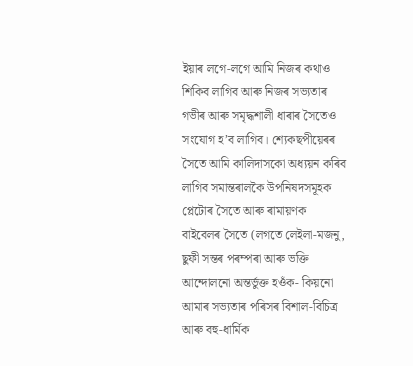ইয়াৰ লগে-লগে আমি নিজৰ কথাও শিকিব লাগিব আৰু নিজৰ সভ্যতাৰ গভীৰ আৰু সমৃদ্ধশালী ধাৰাৰ সৈতেও সংযোগ হ’ব লাগিব। শ্যেকছপীয়েৰৰ সৈতে আমি কালিদাসকো অধ্যয়ন কৰিব লাগিব সমান্তৰালকৈ উপনিষদসমূহক প্লেটোৰ সৈতে আৰু ৰামায়ণক বাইবেলৰ সৈতে (লগতে লেইলা-মজনু, ছুফী সন্তৰ পৰম্পৰা আৰু ভক্তি আন্দোলনো অন্তৰ্ভুক্ত হওঁক- কিয়নো আমাৰ সভ্যতাৰ পৰিসৰ বিশাল-বিচিত্ৰ আৰু বহু-ধাৰ্মিক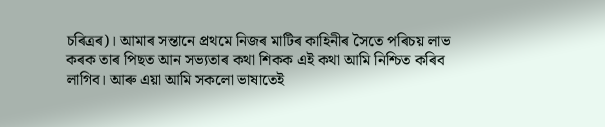চৰিত্ৰৰ)। আমাৰ সন্তানে প্ৰথমে নিজৰ মাটিৰ কাহিনীৰ সৈতে পৰিচয় লাভ কৰক তাৰ পিছত আন সভ্যতাৰ কথা শিকক এই কথা আমি নিশ্চিত কৰিব লাগিব। আৰু এয়া আমি সকলো ভাষাতেই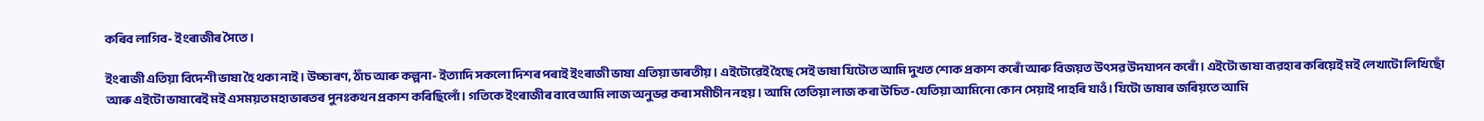কৰিব লাগিব- ইংৰাজীৰ সৈতে।

ইংৰাজী এতিয়া বিদেশী ভাষা হৈ থকা নাই। উচ্চাৰণ, ঠাঁচ আৰু কল্পনা- ইত্যাদি সকলো দিশৰ পৰাই ইংৰাজী ভাষা এতিয়া ভাৰতীয়। এইটোৱেই হৈছে সেই ভাষা যিটোত আমি দুখত শোক প্ৰকাশ কৰোঁ আৰু বিজয়ত উৎসৱ উদযাপন কৰোঁ। এইটো ভাষা ব্যৱহাৰ কৰিয়েই মই লেখাটো লিখিছোঁ আৰু এইটো ভাষাৰেই মই এসময়ত মহাভাৰতৰ পুনঃকথন প্ৰকাশ কৰিছিলোঁ। গতিকে ইংৰাজীৰ বাবে আমি লাজ অনুভৱ কৰা সমীচীন নহয়। আমি তেতিয়া লাজ কৰা উচিত-যেতিয়া আমিনো কোন সেয়াই পাহৰি যাওঁ। যিটো ভাষাৰ জৰিয়তে আমি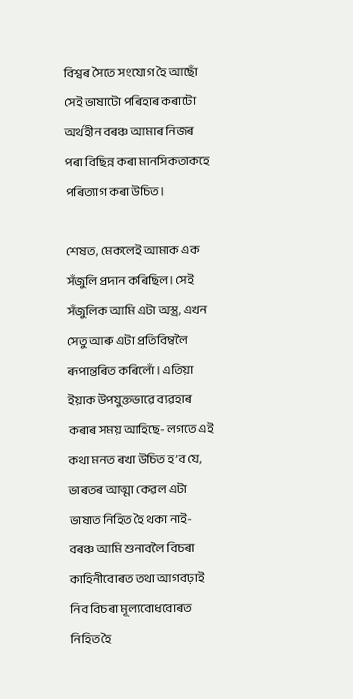বিশ্বৰ সৈতে সংযোগ হৈ আছোঁ সেই ভাষাটো পৰিহাৰ কৰাটো অৰ্থহীন বৰঞ্চ আমাৰ নিজৰ পৰা বিছিন্ন কৰা মানসিকতাকহে পৰিত্যাগ কৰা উচিত।

শেষত, মেকলেই আমাক এক সঁজুলি প্ৰদান কৰিছিল। সেই সঁজুলিক আমি এটা অস্ত্ৰ, এখন সেতু আৰু এটা প্ৰতিবিম্বলৈ ৰূপান্তৰিত কৰিলোঁ। এতিয়া ইয়াক উপযুক্তভাৱে ব্যৱহাৰ কৰাৰ সময় আহিছে- লগতে এই কথা মনত ৰখা উচিত হ’ব যে, ভাৰতৰ আত্মা কেৱল এটা ভাষাত নিহিত হৈ থকা নাই- বৰঞ্চ আমি শুনাবলৈ বিচৰা কাহিনীবোৰত তথা আগবঢ়াই নিব বিচৰা মূল্যবোধবোৰত নিহিত হৈ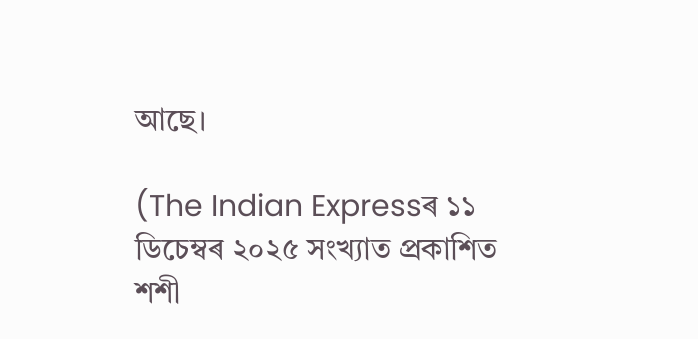আছে।

(The Indian Expressৰ ১১ ডিচেম্বৰ ২০২৫ সংখ্যাত প্ৰকাশিত শশী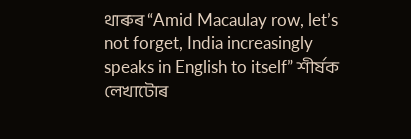থাৰুৰ “Amid Macaulay row, let’s not forget, India increasingly speaks in English to itself” শীৰ্ষক লেখাটোৰ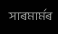সাৰমাৰ্মৰ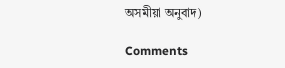অসমীয়া অনুবাদ)

Comments